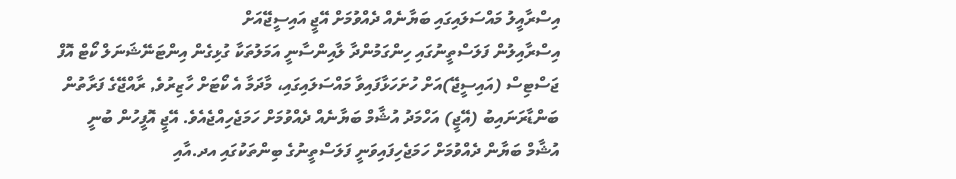އިސްރާއީލު މައްސަލައިގައި ބަޔާނެއް ދެއްވުމަށް އޭޖީ އައިސީޖޭއަށް
އިސްރާއިލުން ފަލަސްތީނުގައި ހިންގަމުންދާ ލާއިންސާނީ އަމަލުތަކާ ގުޅިގެން އިންޓަނޭޝަނަލް ކޯޓް އޮފް ޖަސްޓިސް (އައިސީޖޭ)އަށް ހުށަހަޅާފައިވާ މައްސަލައިގައި، މާދަމާ އެ ކޯޓަށް ހާޒިރުވެ, ރާއްޖޭގެ ފަރާތުން ބަންޑާރަނައިބު (އޭޖީ) އަހްމަދު އުޝާމް ބަޔާނެއް ދެއްވުމަށް ހަމަޖެހިއްޖެއެވެ. އޭޖީ އޮފީހުން ބުނީ އުޝާމް ބަޔާން ދެއްވުމަށް ހަމަޖެހިފައިވަނީ ފަލަސްތީނުގެ ބިންތަކުގައި އދ.އާއި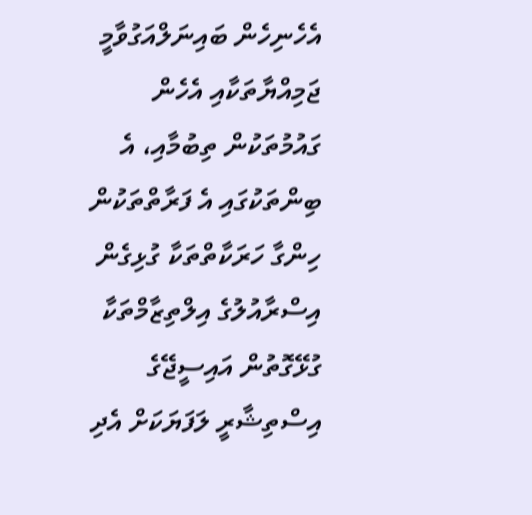އެހެނިހެން ބައިނަލްއަގުވާމީ ޖަމިއްޔާތަކާއި އެހެން ގައުމުތަކުން ތިބުމާއި، އެ ބިންތަކުގައި އެ ފަރާތްތަކުން ހިންގާ ހަރަކާތްތަކާ ގުޅިގެން އިސްރާއުލުގެ އިލްތިޒާމްތަކާ ގުޅޭގޮތުން އައިސީޖޭގެ އިސްތިޝާރީ ލަފަޔަކަށް އެދި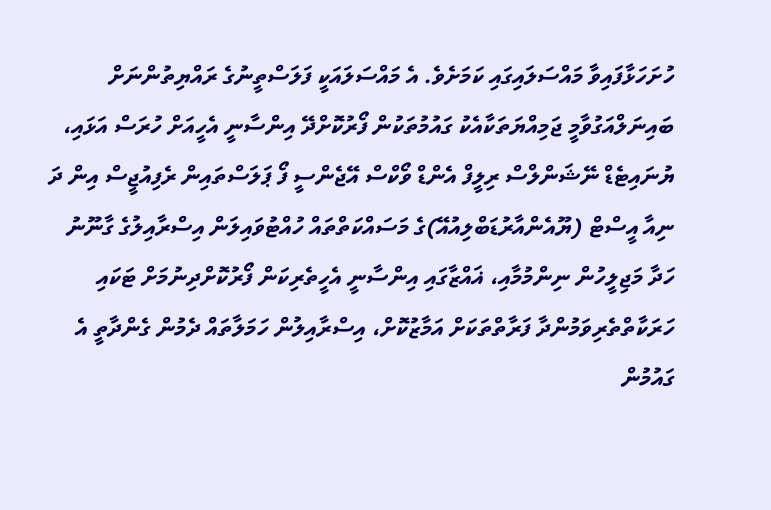ހުށަހަޅާފައިވާ މައްސަލައިގައި ކަމަށެވެ. އެ މައްސަލައަކީ ފަލަސްތީނުގެ ރައްޔިތުންނަށް ބައިނަލްއަގުވާމީ ޖަމިއްޔަތަކާއެކު ގައުމުތަކުން ފޯރުކޮށްދޭ އިންސާނީ އެހީއަށް ހުރަސް އަޅައި، ޔުނައިޓެޑް ނޭޝަންލްސް ރިލީފް އެންޑް ވޯކްސް އޭޖެންސީ ފޯ ޕަލަސްތައިން ރެފިއުޖީސް އިން ދަ ނިއާ އީސްޓް (ޔޫއެންއާރުޑަބްލިއުއޭ)ގެ މަސައްކަތްތައް ހުއްޓުވައިލަން އިސްރާއިލުގެ ގާނޫނު ހަދާ މަޖިލީހުން ނިންމުމާއި، ޣައްޒާގައި އިންސާނީ އެހީތެރިކަން ފޯރުކޮށްދިނުމަށް ޓަކައި ހަރަކާތްތެރިވަމުންދާ ފަރާތްތަކަށް އަމާޒުކޮށް، އިސްރާއިލުން ހަމަލާތައް ދެމުން ގެންދާތީ އެ ގައުމުން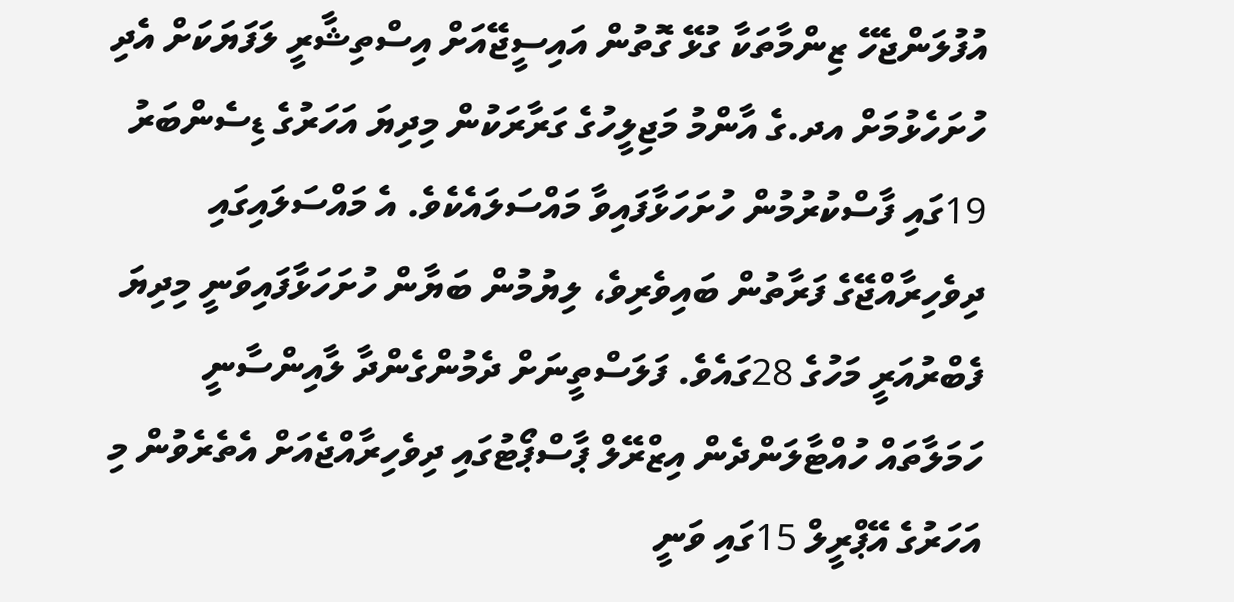އުފުލަންޖެހޭ ޒިންމާތަކާ ގުޅޭ ގޮތުން އައިސީޖޭއަށް އިސްތިޝާރީ ލަފަޔަކަށް އެދި ހުށަހެޅުމަށް އދ.ގެ އާންމު މަޖިލީހުގެ ގަރާރަކުން މިދިޔަ އަހަރުގެ ޑިސެންބަރު 19ގައި ފާސްކުރުމުން ހުށަހަޅާފައިވާ މައްސަލައެކެވެ. އެ މައްސަލައިގައި ދިވެހިރާއްޖޭގެ ފަރާތުން ބައިވެރިވެ، ލިޔުމުން ބަޔާން ހުށަހަޅާފައިވަނީ މިދިޔަ ފެބްރުއަރީ މަހުގެ 28ގައެވެ. ފަލަސްތީނަށް ދެމުންގެންދާ ލާއިންސާނީ ހަމަލާތައް ހުއްޓާލަންދެން އިޒްރޭލް ޕާސްޕޯޓުގައި ދިވެހިރާއްޖެއަށް އެތެރެވުން މި އަހަރުގެ އޭޕްރީލް 15ގައި ވަނީ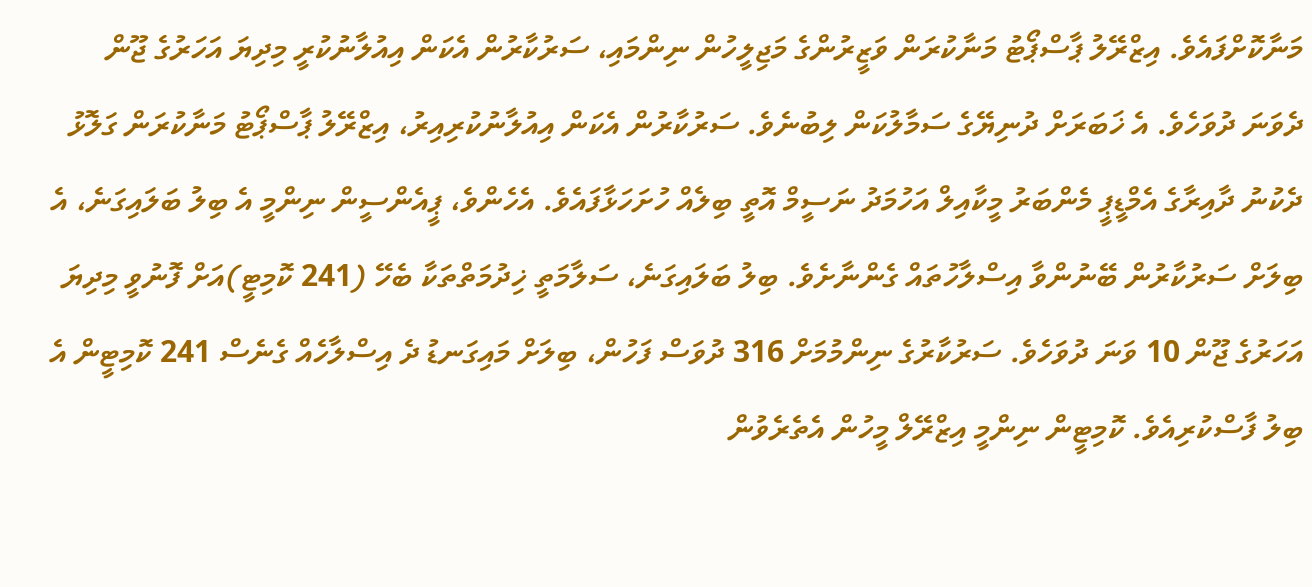މަނާކޮށްފައެވެ. އިޒްރޭލު ޕާސްޕޯޓު މަނާކުރަން ވަޒީރުންގެ މަޖިލީހުން ނިންމައި، ސަރުކާރުން އެކަން އިއުލާނުކުރީ މިދިޔަ އަހަރުގެ ޖޫން ދެވަނަ ދުވަހެވެ. އެ ޚަބަރަށް ދުނިޔޭގެ ސަމާލުކަން ލިބުނެވެ. ސަރުކާރުން އެކަން އިއުލާނުކުރިއިރު، އިޒްރޭލު ޕާސްޕޯޓު މަނާކުރަން ގަލޮޅު ދެކުނު ދާއިރާގެ އެމްޑީޕީ މެންބަރު މީކާއިލް އަހުމަދު ނަސީމް އޮތީ ބިލެއް ހުށަހަޅާފައެވެ. އެހެންވެ، ޕީއެންސީން ނިންމީ އެ ބިލު ބަލައިގަނެ، އެ ބިލަށް ސަރުކާރުން ބޭނުންވާ އިސްލާހުތައް ގެންނާށެވެ. ބިލު ބަލައިގަނެ، ސަލާމަތީ ޚިދުމަތްތަކާ ބެހޭ (241 ކޮމިޓީ)އަށް ފޮނުވީ މިދިޔަ އަހަރުގެ ޖޫން 10 ވަނަ ދުވަހެވެ. ސަރުކާރުގެ ނިންމުމަށް 316 ދުވަސް ފަހުން، ބިލަށް މައިގަނޑު ދެ އިސްލާހެއް ގެނެސް 241 ކޮމިޓީން އެ ބިލު ފާސްކުރިއެވެ. ކޮމިޓީން ނިންމީ އިޒްރޭލް މީހުން އެތެރެވުން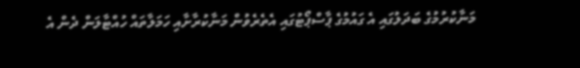މަނާކުރުމުގެ ބަދަލުގައި އެ ގައުމުގެ ޕާސްޕޯޓުގައި އެތެރެވުން މަނާކުރާށާއި ހަމަލާތައް ހުއްޓާލަން ދެން އެ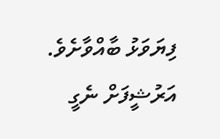ފިޔަވަޅު ބާއްވާށެވެ.
އަރުޝީފަށް ނެގީ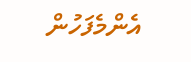އެންމެފަހުން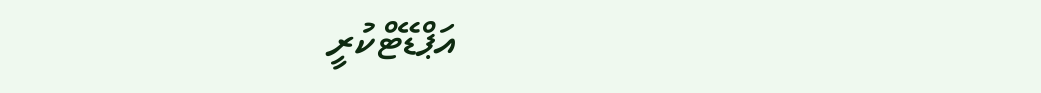އަޕްޑޭޓްކުރީ